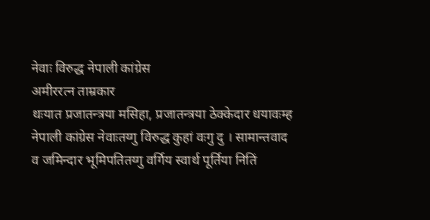नेवाः विरुद्ध नेपाली कांग्रेस
अमीररत्न ताम्रकार
थःयात प्रजातन्त्रया मसिहा, प्रजातन्त्रया ठेक्केदार धयावःम्ह नेपाली कांग्रेस नेवाःतय्गु विरुद्ध कुहां वःगु दु । सामान्तवाद व जमिन्दार भूमिपतितय्गु वर्गिय स्वार्थ पूर्तिया नितिं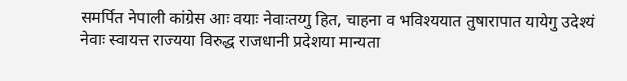समर्पित नेपाली कांग्रेस आः वयाः नेवाःतय्गु हित, चाहना व भविश्ययात तुषारापात यायेगु उदेश्यं नेवाः स्वायत्त राज्यया विरुद्ध राजधानी प्रदेशया मान्यता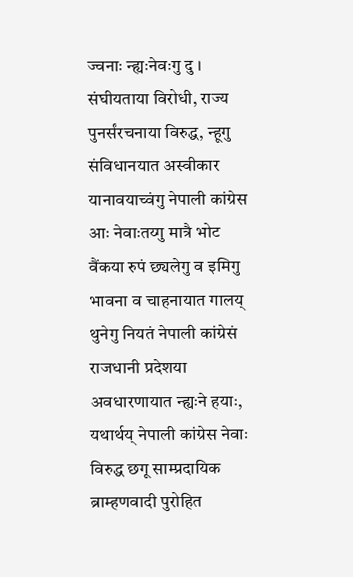ज्वनाः न्ह्यःनेवःगु दु । संघीयताया विरोधी, राज्य पुनर्संरचनाया विरुद्ध, न्हूगु संविधानयात अस्वीकार यानावयाच्वंगु नेपाली कांग्रेस आः नेवाःतय्गु मात्रै भोट वैंकया रुपं छ्यलेगु व इमिगु भावना व चाहनायात गालय् थुनेगु नियतं नेपाली कांग्रेसं राजधानी प्रदेशया अवधारणायात न्ह्यःने हयाः, यथार्थय् नेपाली कांग्रेस नेवाः विरुद्ध छगू साम्प्रदायिक ब्राम्हणवादी पुरोहित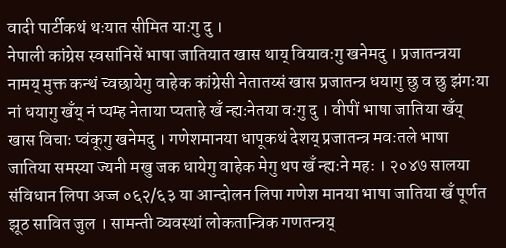वादी पार्टीकथं थःयात सीमित याःगु दु ।
नेपाली कांग्रेस स्वसांनिसें भाषा जातियात खास थाय् वियावःगु खनेमदु । प्रजातन्त्रया नामय् मुक्त कन्थं च्वछायेगु वाहेक कांग्रेसी नेतातय्सं खास प्रजातन्त्र धयागु छु व छु झंगःया नां धयागु खँय् नं प्यम्ह नेताया प्यताहे खँ न्ह्यःनेतया वःगु दु । वीपीं भाषा जातिया खँय् खास विचाः प्वंकूगु खनेमदु । गणेशमानया धापूकथं देशय् प्रजातन्त्र मवःतले भाषा जातिया समस्या ज्यनी मखु जक धायेगु वाहेक मेगु थप खँ न्ह्यःने महः । २०४७ सालया संविधान लिपा अज्ज ०६२/६३ या आन्दोलन लिपा गणेश मानया भाषा जातिया खँ पूर्णत झूठ सावित जुल । सामन्ती व्यवस्थां लोकतान्त्रिक गणतन्त्रय्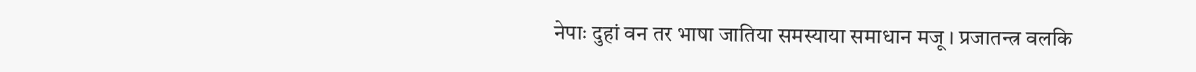नेपाः दुहां वन तर भाषा जातिया समस्याया समाधान मजू । प्रजातन्त्र वलकि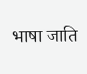भाषा जाति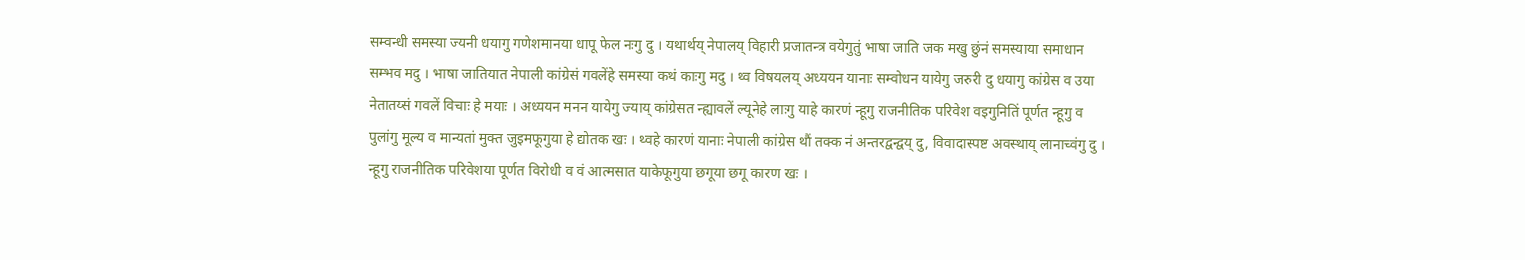सम्वन्धी समस्या ज्यनी धयागु गणेशमानया धापू फेल नःगु दु । यथार्थय् नेपालय् विहारी प्रजातन्त्र वयेगुतुं भाषा जाति जक मखु छुंनं समस्याया समाधान सम्भव मदु । भाषा जातियात नेपाली कांग्रेसं गवलेंहे समस्या कथं काःगु मदु । थ्व विषयलय् अध्ययन यानाः सम्वोधन यायेगु जरुरी दु धयागु कांग्रेस व उया नेतातय्सं गवलें विचाः हे मयाः । अध्ययन मनन यायेगु ज्याय् कांग्रेसत न्ह्यावलें ल्यूनेहे लाःगु याहे कारणं न्हूगु राजनीतिक परिवेश वइगुनितिं पूर्णत न्हूगु व पुलांगु मूल्य व मान्यतां मुक्त जुइमफूगुया हे द्योतक खः । थ्वहे कारणं यानाः नेपाली कांग्रेस थौं तक्क नं अन्तरद्वन्द्वय् दु, विवादास्पष्ट अवस्थाय् लानाच्वंगु दु । न्हूगु राजनीतिक परिवेशया पूर्णत विरोधी व वं आत्मसात याकेफूगुया छगूया छगू कारण खः ।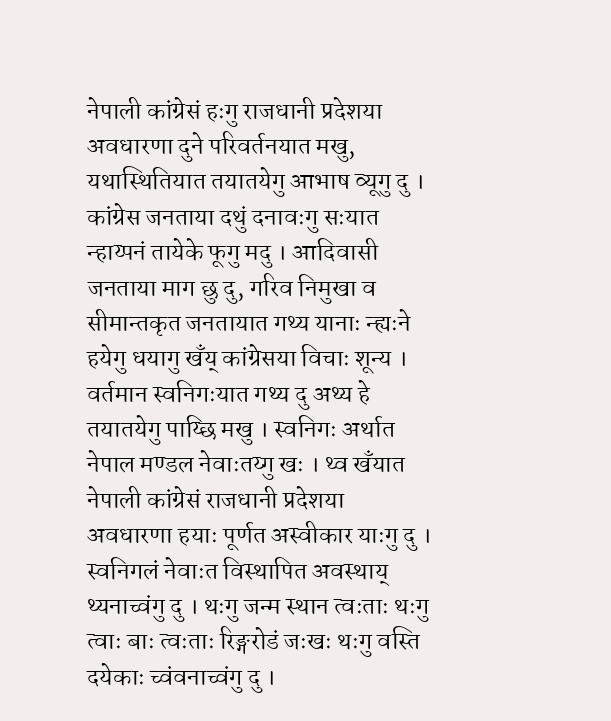नेपाली कांग्रेसं हःगु राजधानी प्रदेशया अवधारणा दुने परिवर्तनयात मखु, यथास्थितियात तयातयेगु आभाष व्यूगु दु । कांग्रेस जनताया दथुं दनावःगु सःयात न्हाय्पनं तायेके फूगु मदु । आदिवासी जनताया माग छु दु, गरिव निमुखा व सीमान्तकृत जनतायात गथ्य यानाः न्ह्यःने हयेगु धयागु खँय् कांग्रेसया विचाः शून्य । वर्तमान स्वनिगःयात गथ्य दु अथ्य हे तयातयेगु पाय्छि मखु । स्वनिगः अर्थात नेपाल मण्डल नेवाःतय्गु खः । थ्व खँयात नेपाली कांग्रेसं राजधानी प्रदेशया अवधारणा हयाः पूर्णत अस्वीकार याःगु दु । स्वनिगलं नेवाःत विस्थापित अवस्थाय् थ्यनाच्वंगु दु । थःगु जन्म स्थान त्वःताः थःगु त्वाः बाः त्वःताः रिङ्गरोडं जःखः थःगु वस्ति दयेकाः च्वंवनाच्वंगु दु ।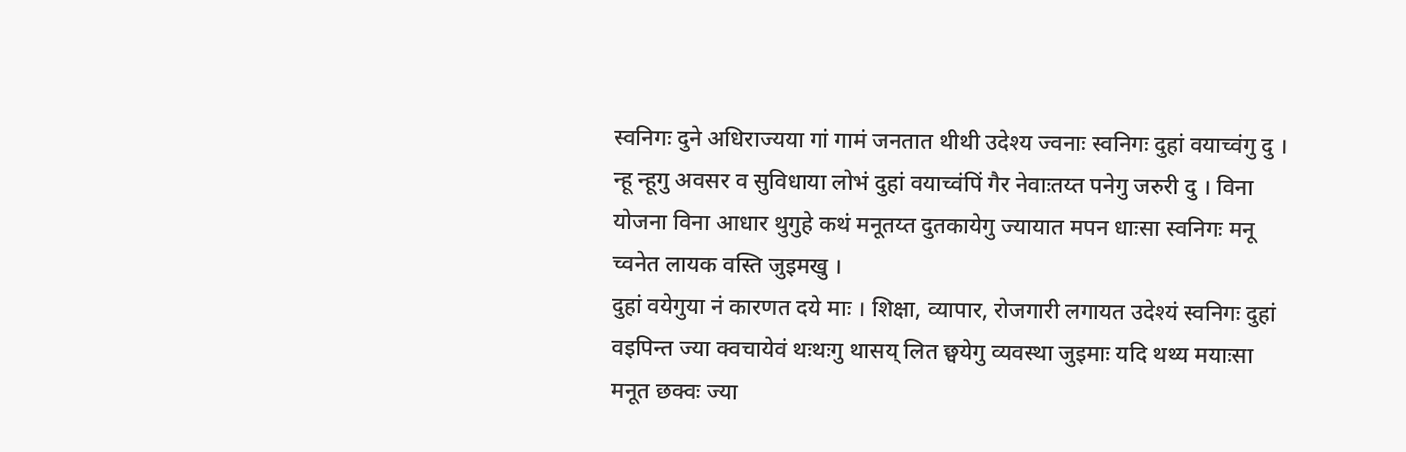स्वनिगः दुने अधिराज्यया गां गामं जनतात थीथी उदेश्य ज्वनाः स्वनिगः दुहां वयाच्वंगु दु । न्हू न्हूगु अवसर व सुविधाया लोभं दुहां वयाच्वंपिं गैर नेवाःतय्त पनेगु जरुरी दु । विना योजना विना आधार थुगुहे कथं मनूतय्त दुतकायेगु ज्यायात मपन धाःसा स्वनिगः मनू च्वनेत लायक वस्ति जुइमखु ।
दुहां वयेगुया नं कारणत दये माः । शिक्षा, व्यापार, रोजगारी लगायत उदेश्यं स्वनिगः दुहां वइपिन्त ज्या क्वचायेवं थःथःगु थासय् लित छ्वयेगु व्यवस्था जुइमाः यदि थथ्य मयाःसा मनूत छक्वः ज्या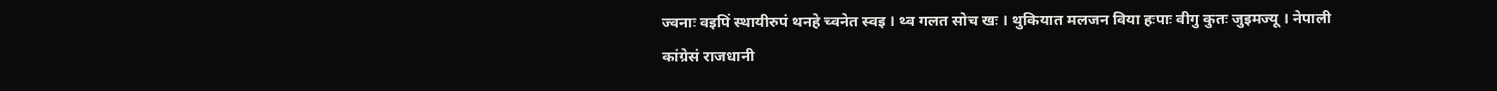ज्वनाः वइपिं स्थायीरुपं थनहे च्वनेत स्वइ । थ्व गलत सोच खः । थुकियात मलजन विया हःपाः वीगु कुतः जुइमज्यू । नेपाली कांग्रेसं राजधानी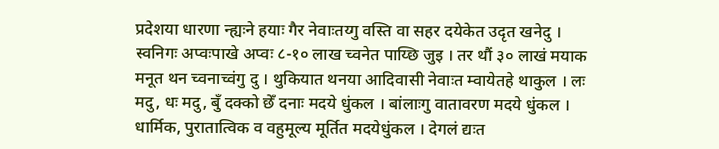प्रदेशया धारणा न्ह्यःने हयाः गैर नेवाःतय्गु वस्ति वा सहर दयेकेत उदृत खनेदु । स्वनिगः अप्वःपाखे अप्वः ८-१० लाख च्वनेत पाय्छि जुइ । तर थौं ३० लाखं मयाक मनूत थन च्वनाच्वंगु दु । थुकियात थनया आदिवासी नेवाःत म्वायेतहे थाकुल । लः मदु, धः मदु, बुँ दक्को छेँ दनाः मदये धुंकल । बांलाःगु वातावरण मदये धुंकल । धार्मिक, पुरातात्विक व वहुमूल्य मूर्तित मदयेधुंकल । देगलं द्यःत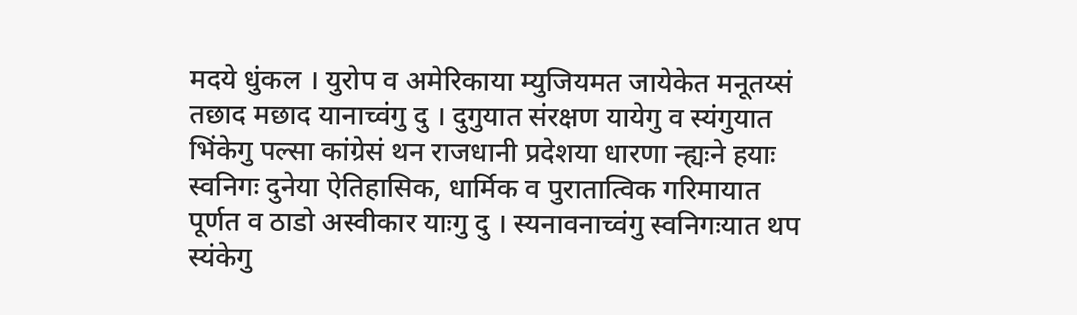मदये धुंकल । युरोप व अमेरिकाया म्युजियमत जायेकेत मनूतय्सं तछाद मछाद यानाच्वंगु दु । दुगुयात संरक्षण यायेगु व स्यंगुयात भिंकेगु पल्सा कांग्रेसं थन राजधानी प्रदेशया धारणा न्ह्यःने हयाः स्वनिगः दुनेया ऐतिहासिक, धार्मिक व पुरातात्विक गरिमायात पूर्णत व ठाडो अस्वीकार याःगु दु । स्यनावनाच्वंगु स्वनिगःयात थप स्यंकेगु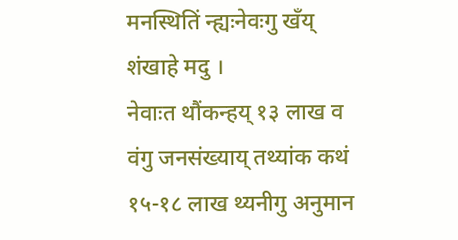मनस्थितिं न्ह्यःनेवःगु खँय् शंखाहे मदु ।
नेवाःत थौंकन्हय् १३ लाख व वंगु जनसंख्याय् तथ्यांक कथं १५-१८ लाख थ्यनीगु अनुमान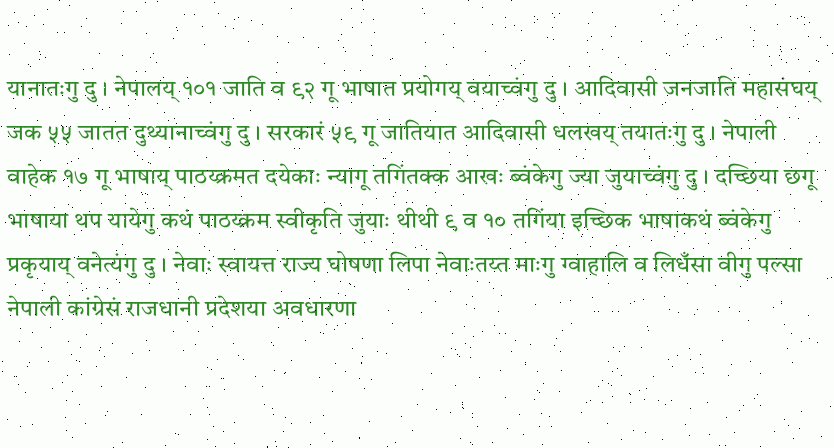यानातःगु दु । नेपालय् १०१ जाति व ९२ गू भाषात प्रयोगय् वयाच्वंगु दु । आदिवासी जनजाति महासंघय् जक ५५ जातत दुथ्यानाच्वंगु दु । सरकारं ५९ गू जातियात आदिवासी धलखय् तयातःगु दु । नेपाली वाहेक १७ गू भाषाय् पाठय्क्रमत दयेकाः न्यागू तगिंतक्क आखः ब्वंकेगु ज्या जुयाच्वंगु दु । दच्छिया छगू भाषाया थप यायेगु कथं पाठय्क्रम स्वीकृति जुयाः थीथी ९ व १० तगिंया इच्छिक भाषाकथं ब्वंकेगु प्रकृयाय् वनेत्यंगु दु । नेवाः स्वायत्त राज्य घोषणा लिपा नेवाःतय्त माःगु ग्वाहालि व लिधँसा वीगु पल्सा नेपाली कांग्रेसं राजधानी प्रदेशया अवधारणा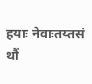हयाः नेवाःतय्तसं थौं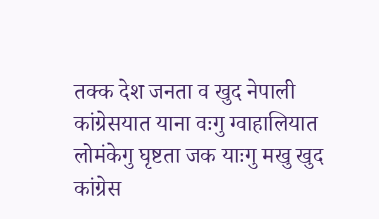तक्क देश जनता व खुद नेपाली कांग्रेसयात याना वःगु ग्वाहालियात लोमंकेगु घृष्टता जक याःगु मखु खुद कांग्रेस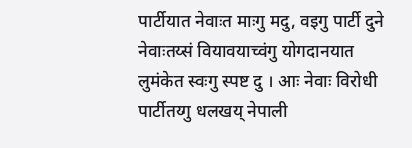पार्टीयात नेवाःत माःगु मदु, वइगु पार्टी दुने नेवाःतय्सं वियावयाच्वंगु योगदानयात लुमंकेत स्वःगु स्पष्ट दु । आः नेवाः विरोधी पार्टीतय्गु धलखय् नेपाली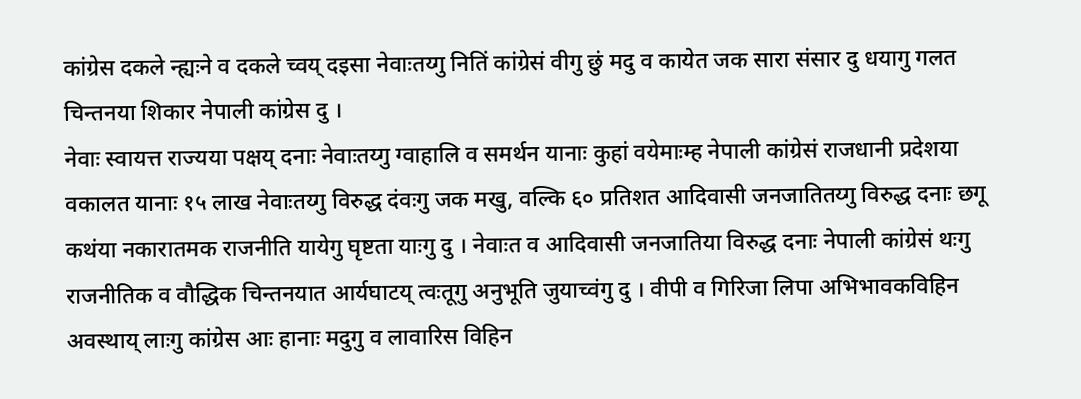कांग्रेस दकले न्ह्यःने व दकले च्वय् दइसा नेवाःतय्गु नितिं कांग्रेसं वीगु छुं मदु व कायेत जक सारा संसार दु धयागु गलत चिन्तनया शिकार नेपाली कांग्रेस दु ।
नेवाः स्वायत्त राज्यया पक्षय् दनाः नेवाःतय्गु ग्वाहालि व समर्थन यानाः कुहां वयेमाःम्ह नेपाली कांग्रेसं राजधानी प्रदेशया वकालत यानाः १५ लाख नेवाःतय्गु विरुद्ध दंवःगु जक मखु, वल्कि ६० प्रतिशत आदिवासी जनजातितय्गु विरुद्ध दनाः छगू कथंया नकारातमक राजनीति यायेगु घृष्टता याःगु दु । नेवाःत व आदिवासी जनजातिया विरुद्ध दनाः नेपाली कांग्रेसं थःगु राजनीतिक व वौद्धिक चिन्तनयात आर्यघाटय् त्वःतूगु अनुभूति जुयाच्वंगु दु । वीपी व गिरिजा लिपा अभिभावकविहिन अवस्थाय् लाःगु कांग्रेस आः हानाः मदुगु व लावारिस विहिन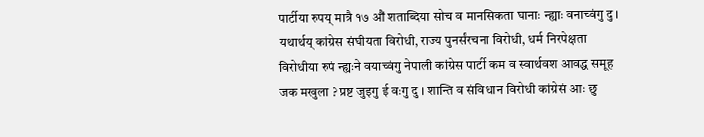पार्टीया रुपय् मात्रै १७ औं शताब्दिया सोच व मानसिकता घानाः न्ह्याः वनाच्वंगु दु । यथार्थय् कांग्रेस संघीयता विरोधी, राज्य पुनर्संरचना विरोधी, धर्म निरपेक्षता विरोधीया रुपं न्ह्यःने वयाच्वंगु नेपाली कांग्रेस पार्टी कम व स्वार्थवश आवद्ध समूह जक मखुला ? प्रष्ट जुइगु ई वःगु दु । शान्ति व संविधान विरोधी कांग्रेसं आः छु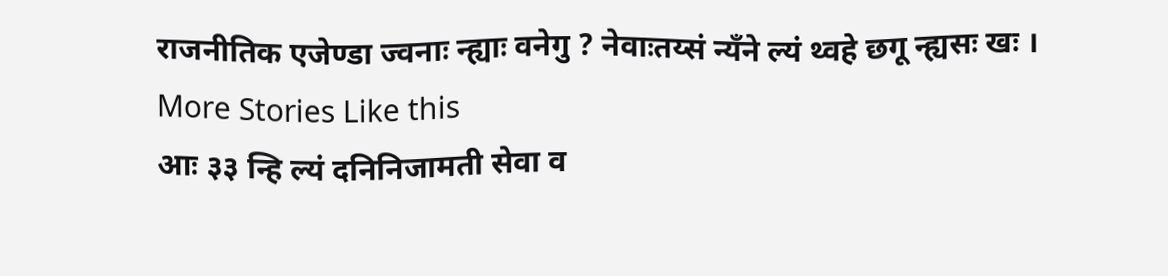राजनीतिक एजेण्डा ज्वनाः न्ह्याः वनेगु ? नेवाःतय्सं न्यँने ल्यं थ्वहे छगू न्ह्यसः खः ।
More Stories Like this
आः ३३ न्हि ल्यं दनिनिजामती सेवा व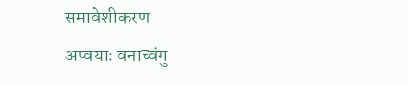समावेशीकरण
अप्वयाः वनाच्वंगु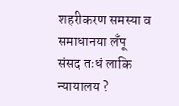शहरीकरण समस्या व समाधानया लँपू
संसद तःधं लाकि न्यायालय ?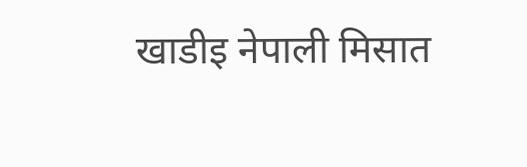खाडीइ नेपाली मिसात